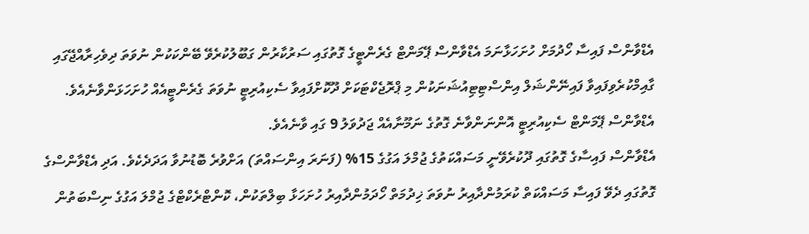އެޑްވާންސް ފައިސާ ހޯދުމަށް ހުށަހަޅާނަމަ އެޑްވާންސް ޕޭމަންޓް ގެރެންޓީގެ ގޮތުގައި ސަރުކާރުން ގަބޫލުކުރެވޭ ބޭންކަކުން ނުވަތަ ދިވެހިރާއްޖޭގައި ގާއިމްކުރެވިފައިވާ ފައިނޭންޝަލް އިންސްޓިޓިއުޝަނަކުން މި ޕްރޮޖެކްޓަކަށް ދޫކޮށްފައިވާ ސެކިއުރިޓީ ނުވަތަ ގެރެންޓީއެއް ހުށަހަޅަންވާނެއެވެ. އެޑްވާންސް ޕޭމަންޓް ސެކިއުރިޓީ އޮންނަންވާނެ ގޮތުގެ ނަމޫނާއެއް ޖަދުވަލު 9 ގައި ވާނެއެވެ.
އެޑްވާންސް ފައިސާގެ ގޮތުގައި ދޫކުރެވޭނީ މަސައްކަތުގެ ޖުމްލަ އަގުގެ 15% (ފަނަރަ އިންސައްތަ) އަށްވުރެ ބޮޑުނުވާ އަދަދެކެވެ. އަދި އެޑްވާންސްގެ ގޮތުގައި ދެވޭ ފައިސާ މަސައްކަތް ކުރަމުންދާއިރު ނުވަތަ ޚިދުމަތް ހޯދަމުންދާއިރު ހުށަހަޅާ ބިލްތަކުން، ކޮންޓްރެކްޓްގެ ޖުމްލަ އަގުގެ ނިސްބަތުން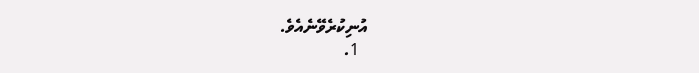އުނިކުރެވޭނެއެވެ.
  1.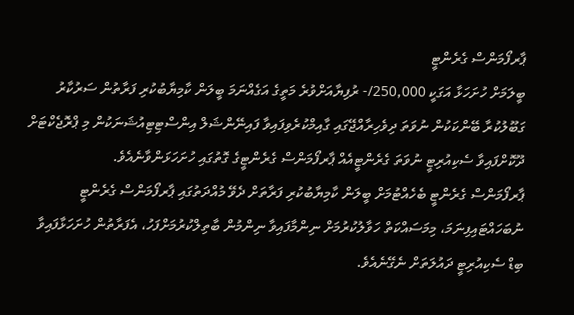ޕާރފޯމަންސް ގެރެންޓީ
ބީލަމަށް ހުށަހަޅާ އަގަކީ 250,000/- ރުފިޔާއަށްވުރެ މަތީގެ އަގެއްނަމަ ބީލަން ކާމިޔާބުކުރި ފަރާތުން ސަރުކާރު ގަބޫލުކުރާ ބޭންކަކުން ނުވަތަ ދިވެހިރާއްޖޭގައި ގާއިމްކުރެވިފައިވާ ފައިނޭންޝަލް އިންސްޓިޓިއުޝަނަކުން މި ޕްރޮޖެކްޓަށް ދޫކޮށްފައިވާ ސެކިއުރިޓީ ނުވަތަ ގެރެންޓީއެއް ޕާރފޯމަންސް ގެރެންޓީގެ ގޮތުގައި ހުށަހަޅަންވާނެއެވެ.
ޕާރފޯމަންސް ގެރެންޓީ ބެހެއްޓުމަށް ބީލަން ކާމިޔާބުކުރި ފަރާތަށް ދެވޭ މުއްދަތުގައި ޕާރފޯމަންސް ގެރެންޓީ ނުބަހައްޓައިފިނަމަ، މިމަސައްކަތް ހަވާލުކުރުމަށް ނިންމާފައިވާ ނިންމުން ބާތިލްކުރުމަށްފަހު، އެފަރާތުން ހުށަހަޅާފައިވާ ބިޑް ސެކިއުރިޓީ ދައުލަތަށް ނެގޭނެއެވެ.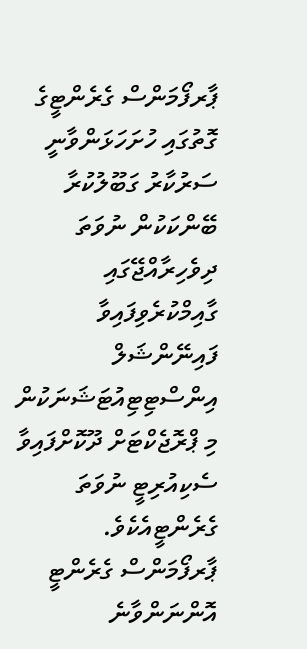ޕާރފޯމަންސް ގެރެންޓީގެ ގޮތުގައި ހުށަހަޅަންވާނީ ސަރުކާރު ގަބޫލުކުރާ ބޭންކަކުން ނުވަތަ ދިވެހިރާއްޖޭގައި ގާއިމްކުރެވިފައިވާ ފައިނޭންޝަލް އިންސްޓިޓިއުޓަޝަނަކުން މި ޕްރޮޖެކްޓަށް ދޫކޮށްފައިވާ ސެކިއުރިޓީ ނުވަތަ ގެރެންޓީއެކެވެ. ޕާރފޯމަންސް ގެރެންޓީ އޮންނަންވާނެ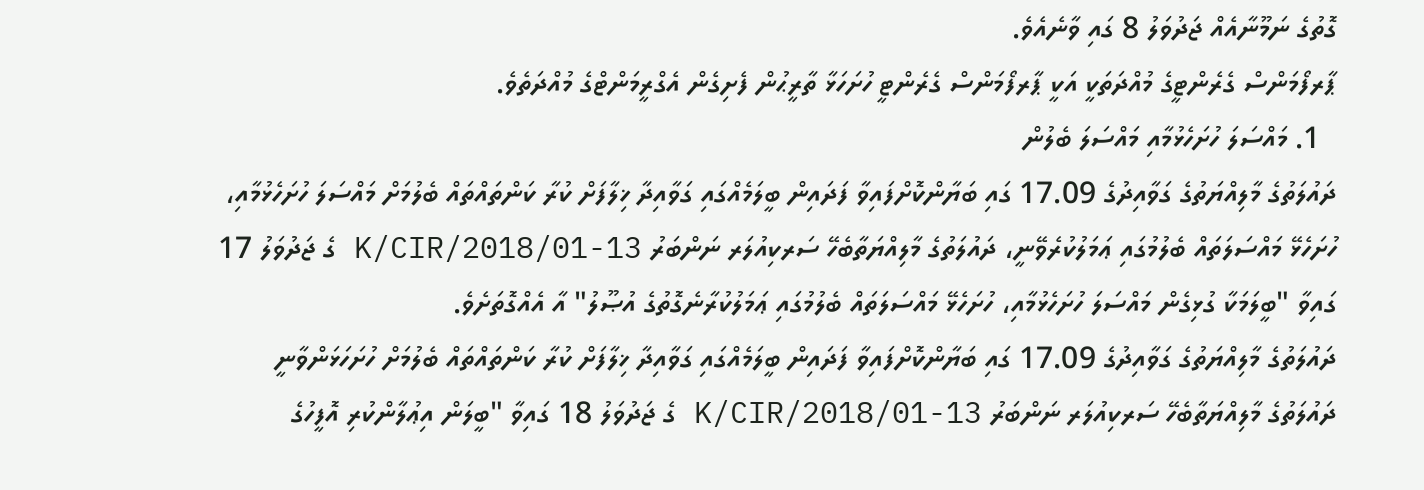ގޮތުގެ ނަމޫނާއެއް ޖަދުވަލު 8 ގައި ވާނެއެވެ.
ޕާރފޯމަންސް ގެރެންޓީގެ މުއްދަތަކީ އަކީ ޕާރފޯމަންސް ގެރެންޓީ ހުށަހަޅާ ތާރީޙުން ފެށިގެން އެގްރީމަންޓްގެ މުއްދަތެވެ.
  1. މައްސަލަ ހުށަހެޅުމާއި މައްސަލަ ބެލުން
ދައުލަތުގެ މާލިއްޔަތުގެ ގަވާއިދުގެ 17.09 ގައި ބަޔާންކޮށްފައިވާ ފަދައިން ބީލަމެއްގައި ގަވާއިދާ ޚިލާފަށް ކުރާ ކަންތައްތައް ބެލުމަށް މައްސަލަ ހުށަހެޅުމާއި، ހުށަހެޅޭ މައްސަލަތައް ބެލުމުގައި ޢަމަލުކުރެވޭނީ، ދައުލަތުގެ މާލިއްޔަތާބެހޭ ސަރކިއުލަރ ނަންބަރު 13-K/CIR/2018/01 ގެ ޖަދުވަލު 17 ގައިވާ "ބީލަމަކާ ގުޅިގެން މައްސަލަ ހުށަހެޅުމާއި، ހުށަހެޅޭ މައްސަލަތައް ބެލުމުގައި ޢަމަލުކުރާނެގޮތުގެ އުޞޫލު" އާ އެއްގޮތަށެވެ.
ދައުލަތުގެ މާލިއްޔަތުގެ ގަވާއިދުގެ 17.09 ގައި ބަޔާންކޮށްފައިވާ ފަދައިން ބީލަމެއްގައި ގަވާއިދާ ޚިލާފަށް ކުރާ ކަންތައްތައް ބެލުމަށް ހުށަހަޅަންވާނީ ދައުލަތުގެ މާލިއްޔަތާބެހޭ ސަރކިއުލަރ ނަންބަރު 13-K/CIR/2018/01 ގެ ޖަދުވަލު 18 ގައިވާ "ބީލަން އިޢުލާންކުރި އޮފީހުގެ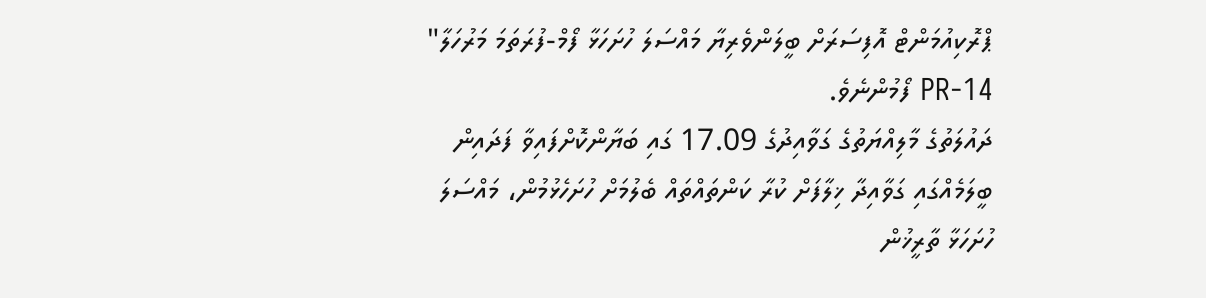ޕްރޮކިއުމަންޓް އޮފިސަރަށް ބީލަންވެރިޔާ މައްސަލަ ހުށަހަޅާ ފޯމް-ފުރަތަމަ މަރުހަލާ" PR-14 ފޯމުންނެވެ.
ދައުލަތުގެ މާލިއްޔަތުގެ ގަވާއިދުގެ 17.09 ގައި ބަޔާންކޮށްފައިވާ ފަދައިން ބީލަމެއްގައި ގަވާއިދާ ޚިލާފަށް ކުރާ ކަންތައްތައް ބެލުމަށް ހުށަހެޅުމުން، މައްސަލަ ހުށަހަޅާ ތާރީޚުން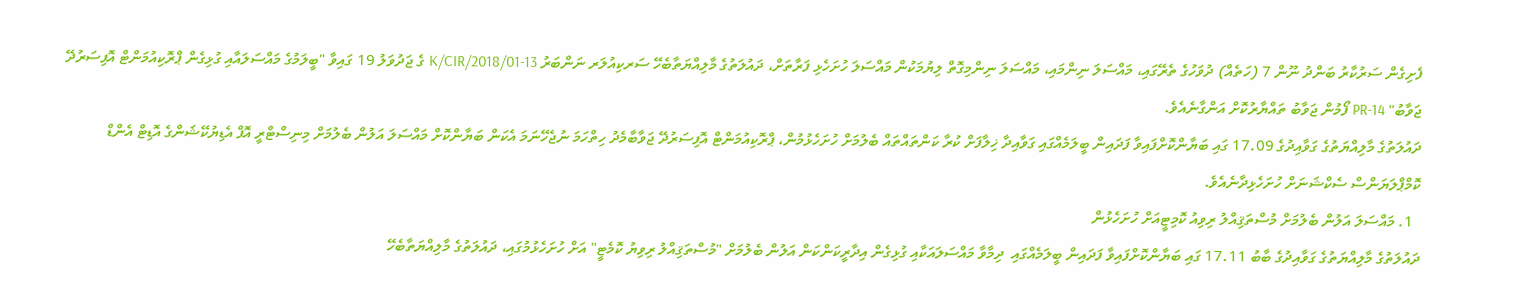ފެށިގެން ސަރުކާރު ބަންދު ނޫން 7 (ހަތެއް) ދުވަހުގެ ތެރޭގައި، މައްސަލަ ނިންމައި، މައްސަލަ ނިންމިގޮތް ލިޔުމަކުން މައްސަލަ ހުށަހެޅި ފަރާތަށް، ދައުލަތުގެ މާލިއްޔަތާބެހޭ ސަރކިއުލަރ ނަންބަރު 13-K/CIR/2018/01 ގެ ޖަދުވަލު 19 ގައިވާ "ބީލަމުގެ މައްސަލައާއި ގުޅިގެން ޕްރޮކިއުމަންޓް އޮފިސަރުދޭ ޖަވާބު" PR-14 ފޯމުން ޖަވާބު ތައްޔާރުކޮށް އަންގާނެއެވެ.
ދައުލަތުގެ މާލިއްޔަތުގެ ގަވާއިދުގެ 17.09 ގައި ބަޔާންކޮށްފައިވާ ފަދައިން ބީލަމެއްގައި ގަވާއިދާ ޚިލާފަށް ކުރާ ކަންތައްތައް ބެލުމަށް ހުށަހެޅުމުން، ޕްރޮކިއުމަންޓް އޮފިސަރުދޭ ޖަވާބާމެދު ހިތްހަމަ ނުޖެހޭނަމަ އެކަން ބަޔާންކޮށް މައްސަލަ އަލުން ބެލުމަށް މިނިސްޓްރީ އޮފް އެޑިޔުކޭޝަންގެ އޮޑިޓް އެންޑް ކޮމްޕްލަޔަންސް ސެކްޝަނަށް ހުށަހެޅިދާނެއެވެ.
  1. މައްސަލަ އަލުން ބެލުމަށް މުސްތަޤިއްލު ރިވިއު ކޮމިޓީއަށް ހުށަހެޅުން
ދައުލަތުގެ މާލިއްޔަތުގެ ގަވާއިދުގެ ބާބު 17.11 ގައި ބަޔާންކޮށްފައިވާ ފަދައިން ބީލަމެއްގައި  ދިމާވާ މައްސަލައަކާއި ގުޅިގެން އިދާރީކަންކަން އަލުން ބެލުމަށް "މުސްތަޤިއްލު ރިވިޔު ކޮމެޓީ" އަށް ހުށަހެޅުމުގައި، ދައުލަތުގެ މާލިއްޔަތާބެހޭ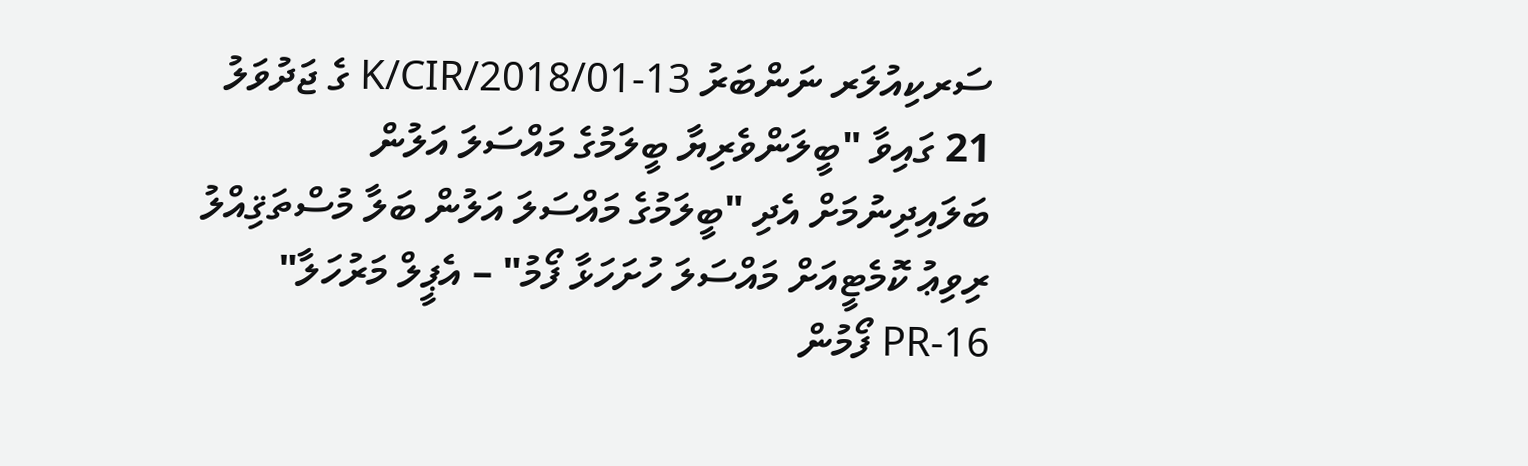ސަރކިއުލަރ ނަންބަރު 13-K/CIR/2018/01 ގެ ޖަދުވަލު 21 ގައިވާ "ބީލަންވެރިޔާ ބީލަމުގެ މައްސަލަ އަލުން ބަލައިދިނުމަށް އެދި "ބީލަމުގެ މައްސަލަ އަލުން ބަލާ މުސްތަޤިއްލު ރިވިޢު ކޮމެޓީއަށް މައްސަލަ ހުށަހަޅާ ފޯމު" – އެޕީލް މަރުހަލާ" PR-16 ފޯމުން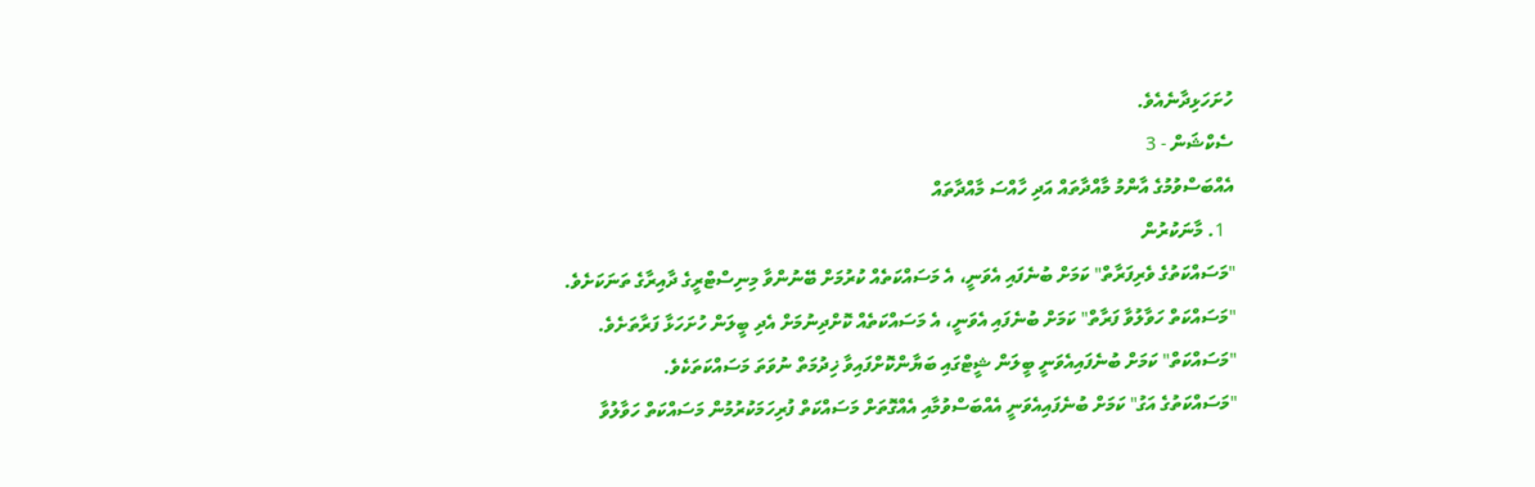ހުށަހަޅިދާނެއެވެ.
ސެކްޝަން - 3
އެއްބަސްވުމުގެ އާންމު މާއްދާތައް އަދި ހާއްސަ މާއްދާތައް
  1. މާނަކުރުން
"މަސައްކަތުގެ ވެރިފަރާތް" ކަމަށް ބުނެފައި އެވަނީ، އެ މަސައްކަތެއް ކުރުމަށް ބޭނުންވާ މިނިސްޓްރީގެ ދާއިރާގެ ތަނަކަށެވެ.
"މަސައްކަތް ހަވާލުވާ ފަރާތް" ކަމަށް ބުނެފައި އެވަނީ، އެ މަސައްކަތެއް ކޮށްދިނުމަށް އެދި ބީލަން ހުށަހަޅާ ފަރާތަށެވެ.
"މަސައްކަތް" ކަމަށް ބުނެފައިއެވަނީ ބީލަން ޝީޓްގައި ބަޔާންކޮށްފައިވާ ޚިދުމަތް ނުވަތަ މަސައްކަތަކެވެ.
"މަސައްކަތުގެ އަގު" ކަމަށް ބުނެފައިއެވަނީ އެއްބަސްވުމާއި އެއްގޮތަށް މަސައްކަތް ފުރިހަމަކުރުމުން މަސައްކަތް ހަވާލުވާ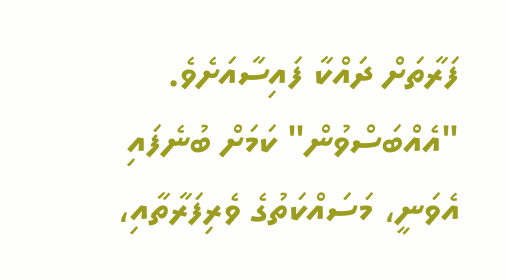ފަރާތަށް ދައްކާ ފައިސާއަށެވެ.
"އެއްބަސްވުން" ކަމަށް ބުނެފައި އެވަނީ، މަސައްކަތުގެ ވެރިފަރާތާއި،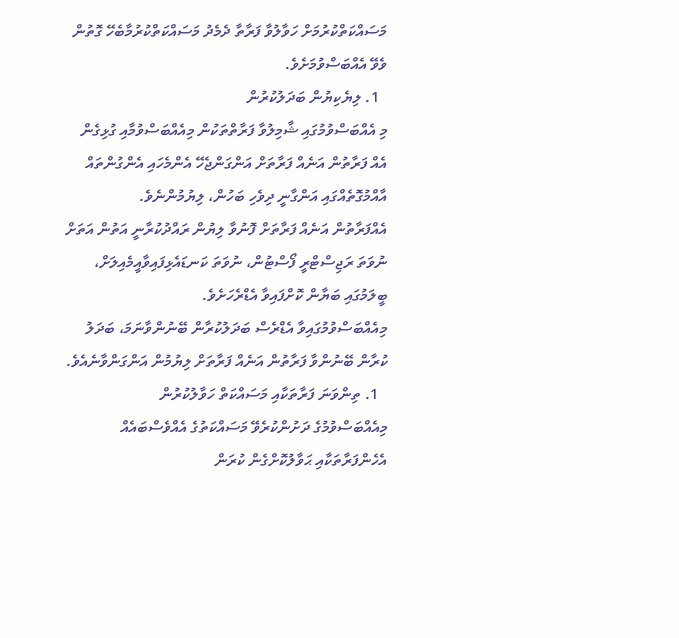މަސައްކަތްކުރުމަށް ހަވާލުވާ ފަރާތާ ދެމެދު މަސައްކަތްކުރުމާބެހޭ ގޮތުން ވެވޭ އެއްބަސްވުމަށެވެ.
  1. ލިޔެކިޔުން ބަދަލުކުރުން
މި އެއްބަސްވުމުގައި ޝާމިލުވާ ފަރާތްތަކުން މިއެއްބަސްވުމާއި ގުޅިގެން އެއް ފަރާތުން އަނެއް ފަރާތަށް އަންގަންޖެހޭ އެންމެހައި އެންގުންތައް އާއްމުގޮތެއްގައި އަންގާނީ ދިވެހި ބަހުން، ލިޔުމުންނެވެ.
އެއްފަރާތުން އަނެއް ފަރާތަށް ފޮނުވާ ލިޔުން ރައްދުކުރާނީ އަތުން އަތަށް ނުވަތަ ރަޖިސްޓްރީ ފޯސްޓުން، ނުވަތަ ކަނޑައެޅިފައިވާއީމެއިލަށް، ބީލަމުގައި ބަޔާން ކޮށްފައިވާ އެޑްރެހަށެވެ.
މިއެއްބަސްވުމުގައިވާ އެޑްރެސް ބަދަލުކުރާން ބޭނުންވާނަމަ، ބަދަލު ކުރާން ބޭނުންވާ ފަރާތުން އަނެއް ފަރާތަށް ލިޔުމުން އަންގަންވާނެއެވެ.
  1. ތިންވަނަ ފަރާތަކާއި މަސައްކަތް ހަވާލުކުރުން
މިއެއްބަސްވުމުގެ ދަށުންކުރެވޭ މަސައްކަތުގެ އެއްވެސްބައެއް އެހެންފަރާތަކާއި ޙަވާލުކޮށްގެން ކުރަން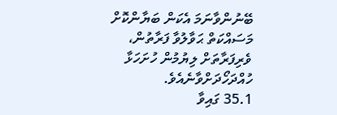ބޭނުންވާނަމަ އެކަން ބަޔާންކޮށް މަސައްކަތް ޙަވާލުވާ ފަރާތުން، ވެރިފަރާތަށް ލިޔުމުން ހުށަހަޅާ ހުއްދަހޯދަށްވާނެއެވެ.
35.1 ގައިވާ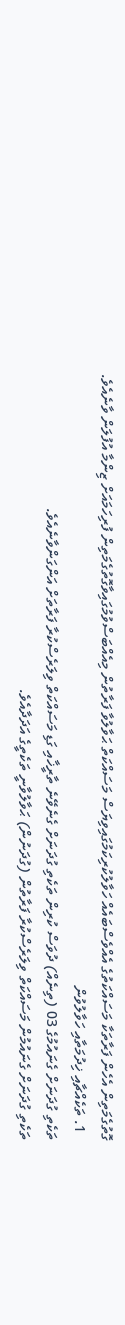ގޮތުގެމަތިން އެހެން ފަރާތަކާ މަސައްކަތުގެ އެއްވެސްބައެއް ހަވާލުކުރިކަމުގައިވިޔަސް މަސައްކަތް ޙަވާލުވާ ފަރާތުން މިއެއްބަސްވުމުގައިވާގޮތުގެމަތިން ފުރިހަމައަށް ޒިންމާ އުފުލަން ވާނެއެވެ.
  1. ތަކެއްޗާއި ޚިދުމަތާއި ހަވާލުވުން
ތަކެތި ގުދަނަށް ގެނައުމުގެ 03 (ތިނެއް) ދުވަސް ކުރިން ތަކެތި ގުދަނަށް ގެނެވޭނެ ތާރީޚާއި ގަޑި މަސައްކަތް ވިލަރެސްކުރާ ފަރާތަށް އަންގަންވާނެއެވެ.
ތަކެތި ގުދަނަށް ގެނައުމުން މަސައްކަތް ވިލަރެސްކުރާ ފަރާތުން (ގުދަނުން) ޙަވާލުވާނީ ތަކެތީގެ އަދަދާއެވެ.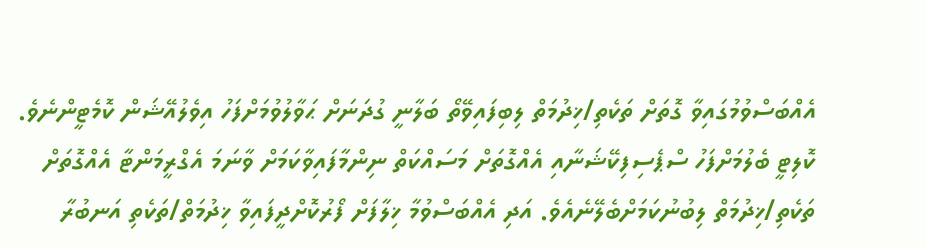އެއްބަސްވުމުގައިވާ ގޮތަށް ތަކެތި/ޚިދުމަތް ލިބިފައިވޭތޯ ބަލާނީ ގުދަނަށް ޙަވާލުވުމަށްފަހު އިވެލުއޭޝަން ކޮމެޓީންނެވެ. ކޮލިޓީ ބެލުމަށްފަހު ސްޕެސިފިކޭޝަނާއި އެއްގޮތަށް މަސައްކަތް ނިންމާފައިވާކަމަށް ވާނަމަ އެގްރީމަންޓާ އެއްގޮތަށް ތަކެތި/ޚިދުމަތް ލިބުނުކަމަށްބެލޭނެއެވެ. އަދި އެއްބަސްވުމާ ޚިލާފަށް ފޯރުކޮށްދީފައިވާ ޚިދުމަތް/ތަކެތި އަނބުރާ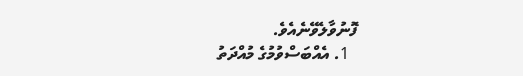ފޮނުވާލެވޭނެއެވެ.
  1. އެއްބަސްވުމުގެ މުއްދަތު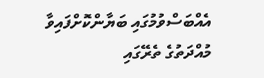އެއްބަސްވުމުގައި ބަޔާންކޮށްފައިވާ މުއްދަތުގެ ތެރޭގައި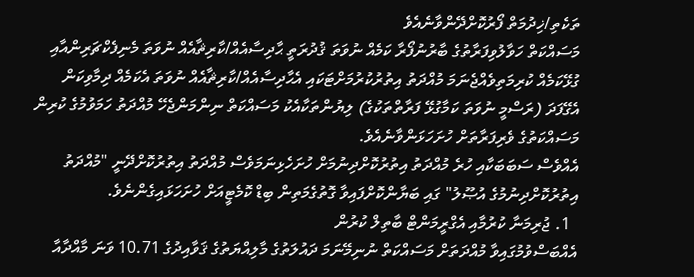ތަކެތި/ޚިދުމަތް ފޯރުކޮށްދޭންވާނެއެވެ
މަސައްކަތް ހަވާލުވިފަރާތުގެ ބާރުނުފޯރާ ކަމެއް ނުވަތަ ޤުދުރަތީ ޙާދިސާއެއް/ކާރިޘާއެއް ނުވަތަ މެނިފެކްޗަރިންއާއި ގުޅޭކަމެއް ކުރިމަތިވެއްޖެނަމަ މުއްދަތު އިތުރުކުރުމަށްޓަކައި އެޙާދިސާއެއް/ކާރިޘާއެއް ނުވަތަ އެކަމެއް ދިމާވިކަން އެގޭފަދަ (ރަސްމީ ނުވަތަ ކަމާގުޅޭ ފަރާތްތަކުގެ) ލިޔުންތަކާއެކު މަސައްކަތް ނިންމަންޖެހޭ މުއްދަތު ހަމަވުމުގެ ކުރިން މަސައްކަތުގެ ވެރިފަރާތަށް ހުށަހަޅަންވާނެއެވެ.
އެއްވެސް ސަބަބަކާއި ހުރެ މުއްދަތު އިތުރުކޮށްދިނުމަށް ހުށަހެޅިނަމަވެސް މުއްދަތު އިތުރުކޮށްދޭނީ "މުއްދަތު އިތުރުކޮށްދިނުމުގެ އުޞޫލު" ގައި ބަޔާންކޮށްފައިވާ ގޮތުގެމަތިން ބިޑް ކޮމެޓީއަށް ހުށަހަޅައިގެންނެވެ.
  1. ޖުރިމަނާ ކުރުމާއި އެގްރީމަންޓް ބާތިލް ކުރުން
އެއްބަސްވުމުގައިވާ މުއްދަތަށް މަސައްކަތް ނުނިމޭނަމަ ދައުލަތުގެ މާލިއްޔަތުގެ ޤަވާއިދުގެ 10.71 ވަނަ މާއްދާއާ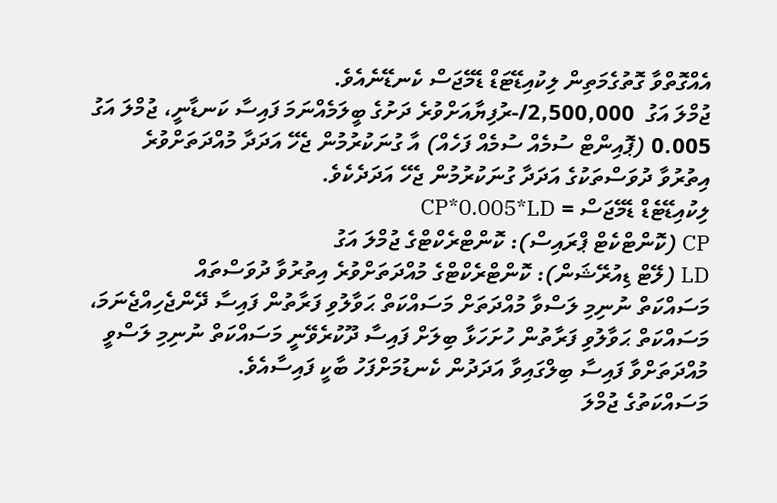އެއްގޮތްވާ ގޮތުގެމަތިން ލިކުއިޑޭޓަޑް ޑެމޭޖަސް ކެނޑޭނެއެވެ.
ޖުމްލަ އަގު  2,500,000/-ރުފިޔާއަށްވުރެ ދަށުގެ ބީލަމެއްނަމަ ފައިސާ ކަނޑާނީ، ޖުމްލަ އަގު 0.005 (ޕޮއިންޓް ސުމެއް ސުމެއް ފަހެއް) އާ ގުނަކުރުމުން ޖެހޭ އަދަދާ މުއްދަތަށްވުރެ އިތުރުވާ ދުވަސްތަކުގެ އަދަދާ ގުނަކުރުމުން ޖެހޭ އަދަދެކެވެ.
ލިކުއިޑޭޓެޑް ޑެމޭޖަސް = CP*0.005*LD
CP (ކޮންޓްކެޓް ޕްރައިސް): ކޮންޓްރެކްޓްގެ ޖުމްލަ އަގު
LD (ލޭޓް ޑިއުރޭޝަން): ކޮންޓްރެކްޓްގެ މުއްދަތަށްވުރެ އިތުރުވާ ދުވަސްތައް
މަސައްކަތް ނުނިމި ލަސްވާ މުއްދަތަށް މަސައްކަތް ޙަވާލުވި ފަރާތުން ފައިސާ ދޭންޖެހިއްޖެނަމަ، މަސައްކަތް ޙަވާލުވި ފަރާތުން ހުށަހަޅާ ބިލަށް ފައިސާ ދޫކުރެވޭނީ މަސައްކަތް ނުނިމި ލަސްވީ މުއްދަތަށްވާ ފައިސާ ބިލްގައިވާ އަދަދުން ކެނޑުމަށްފަހު ބާކީ ފައިސާއެވެ.
މަސައްކަތުގެ ޖުމްލަ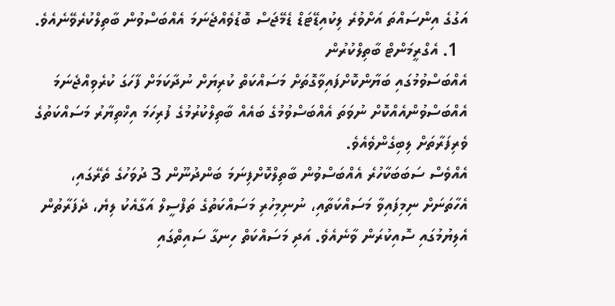އަގުގެ އިންސައްތަ އަށްވުރެ ލިކުއިޑޭޓަޑް ޑެމޭޖަސް ބޮޑުވެއްޖެނަމަ އެއްބަސްވުން ބާތިލްކުރެވޭނެއެވެ.
  1. އެގްރީމަންޓް ބާތިލްކުރުން
އެއްބަސްވުމުގައި ބަޔާންކޮށްފައިވާގޮތަށް މަސައްކަތް ކުރިޔަށް ނުދާކަމަށް ފާހަގަ ކުރެވިއްޖެނަމަ އެއްބަސްވުންއެއްކޮށް ނުވަތަ އެއްބަސްވުމުގެ ބައެއް ބާތިލްކުރުމުގެ ފުރިހަމަ އިޚްތިޔާރު މަސައްކަތުގެ ވެރިފަރާތަށް ލިބިގެންވެއެވެ.
އެއްވެސް ސަބަބަކާހުރެ އެއްބަސްވުން ބާތިލްކޮށްފިނަމަ ބަންދުނޫން 3 ދުވަހުގެ ތެރޭގައި، އެހާތަނަށް ނިމިފައިވާ މަސައްކަތާއި، ނުނިމިހުރި މަސައްކަތުގެ ތަފްސީލް އަގާއެކު ލިޔެ، ދެފަރާތުން އެލިޔުމުގައި ސޮއިކުރަން ވާނެއެވެ. އަދި މަސައްކަތް ހިނގާ ސައިތްގައި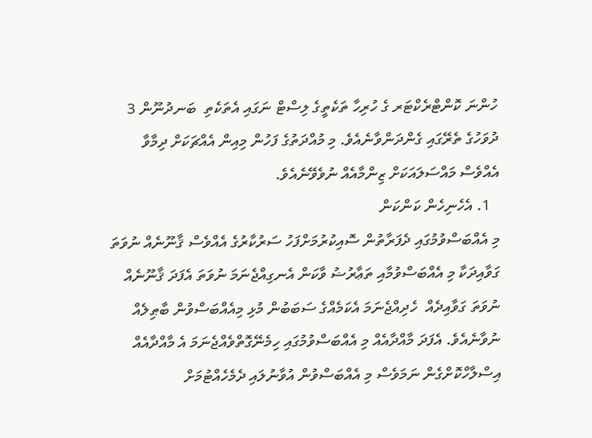ހުންނަ ކޮންޓްރެކްޓަރ ގެ ހުރިހާ ތަކެތީގެ ލިސްޓް ނަގައި އެތަކެތި  ބަނދުނޫން 3 ދުވަހުގެ ތެރޭގައި ގެންދަންވާނެއެވެ. މި މުއްދަތުގެ ފަހުން މިއިން އެއްޗަކަށް ދިމާވާ އެއްވެސް މައްސަލައަކަށް ޒިންމާއެއް ނުވެވޭނެއެވެ.
  1. އެހެނިހެން ކަންކަން
މި އެއްބަސްވުމުގައި ދެފަރާތުން ސޮއިކުރުމަށްފަހު ސަރުކާރުގެ އެއްވެސް ޤާނޫނެއް ނުވަތަ ގަވާއިދަކާ މި އެއްބަސްވުމާއި ތަޢާރުޟު ވާކަން އެނގިއްޖެނަމަ ނުވަތަ އެފަދަ ޤާނޫނެއް ނުވަތަ ގަވާއިދެއް  ހެދިއްޖެނަމަ އެކަމެއްގެ ސަބަބުން މުޅި މިއެއްބަސްވުން ބާޠިލެއް ނުވާނެއެވެ. އެފަދަ މާއްދާއެއް މި އެއްބަސްވުމުގައި ހިމެނޭގޮތްވެއްޖެނަމަ އެ މާއްދާއެއް އިސްލާހްކޮށްގެން ނަމަވެސް މި އެއްބަސްވުން އުވާނުލައި ދެމެހެއްޓުމަށް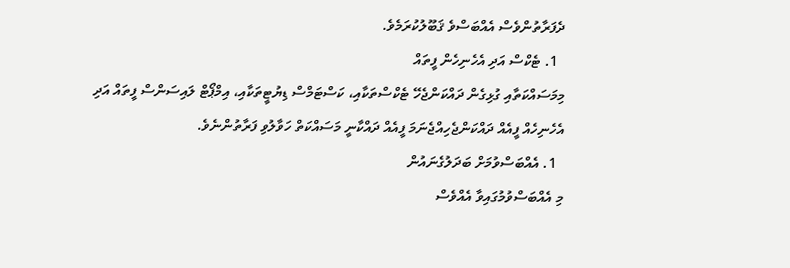ދެފަރާތުންވެސް އެއްބަސްވެ ޤަބޫލުކުރަމެވެ.
  1. ޓެކްސް އަދި އެހެނިހެން ފީތައް
މިމަސައްކަތާއި ގުޅިގެން ދައްކަންޖެހޭ ޓެކްސްތަކާއި، ކަސްޓަމްސް ޑިޔުޓީތަކާއި، އިމްޕޯޓް ލައިސަންސް ފީތައް އަދި އެހެނިހެއް ފީއެއް ދައްކަންޖެހިއްޖެނަމަ ފީއެއް ދައްކާނީ މަސައްކަތް ހަވާލުވި ފަރާތުންނެވެ.
  1. އެއްބަސްވުމަށް ބަދަލުގެނައުން
މި އެއްބަސްވުމުގައިވާ އެއްވެސް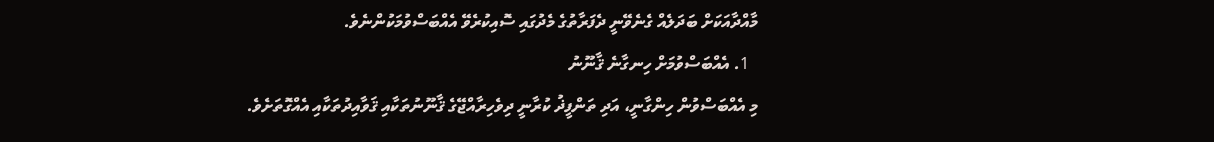މާއްދާއަކަށް ބަދަލެއް ގެނެވޭނީ ދެފަރާތުގެ މެދުގައި ސޮއިކުރެވޭ އެއްބަސްވުމަކުންނެވެ.
  1. އެއްބަސްވުމަށް ހިނގާނެ ޤާނޫނު
މި އެއްބަސްވުން ހިންގާނީ، އަދި ތަންފީޛު ކުރާނީ ދިވެހިރާއްޖޭގެ ޤާނޫނުތަކާއި ޤަވާއިދުތަކާއި އެއްގޮތަށެވެ.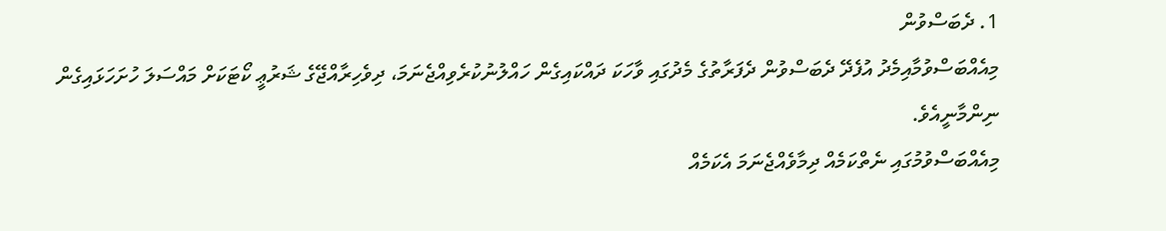1. ދެބަސްވުން
މިއެއްބަސްވުމާއިމެދު އުފެދޭ ދެބަސްވުން ދެފަރާތުގެ މެދުގައި ވާހަކަ ދައްކައިގެން ހައްލުނުކުރެވިއްޖެނަމަ، ދިވެހިރާއްޖޭގެ ޝަރުޢީ ކޯޓަކަށް މައްސަލަ ހުށަހަޅައިގެން ނިންމާނީއެވެ.
މިއެއްބަސްވުމުގައި ނެތްކަމެއް ދިމާވެއްޖެނަމަ އެކަމެއް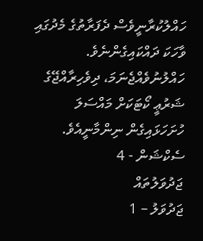ހައްލުކުރާނީވެސް ދެފަރާތުގެ މެދުގައި ވާހަކަ ދައްކައިގެންނެވެ. ހައްލުނުވެއްޖެނަމަ، ދިވެހިރާއްޖޭގެ ޝަރުޢީ ކޯޓަކަށް މައްސަލަ ހުށަހަޅައިގެން ނިންމާނީއެވެ.
ސެކްޝަން - 4
ޖަދުވަލުތައް
ޖަދުވަލު – 1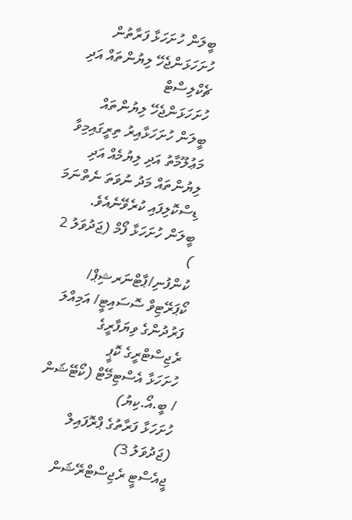ބީލަން ހުށަހަޅާ ފަރާތުން ހުށަހަޅަންޖެހޭ ލިޔުންތައް އަދި ޗެކްލިސްޓް
ހުށަހަޅަންޖެހޭ ލިޔުންތައް
ބީލަން ހުށަހަޅާއިރު ތިރީގައިމިވާ މަޢުލޫމާތު އަދި ލިޔުމެއް އަދި ލިޔުންތައް މަދު ނުވަތަ ނެތްނަމަ ޑިސްކޮލިފައި ކުރެވޭނެއެވެ.
ބީލަން ހުށަހަޅާ ފޯމް (ޖަދުވަލު 2 )
ކުންފުނި/ޕާޓްނަރޝިޕް/ ކޯޕަރޭޓިވް ސޮސައިޓީ/ އަމިއްލަ ފަރުދުންގެ ވިޔަފާރީގެ ރެޖިސްޓްރީގެ ކޮޕީ
ހުށަހަޅާ އެސްޓިމޭޓް (ކޯޓޭޝަން / ބީ.އޯ.ކިޔު)
ހުށަހަޅާ ފަރާތުގެ ޕްރޮފައިލް (ޖަދުވަލު 3)
ޖީއެސްޓީ ރެޖިސްޓްރޭޝަން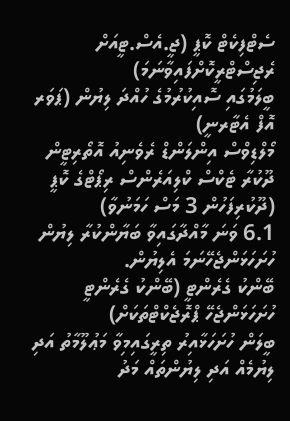ސެޓްފިކެޓް ކޮޕީ (ޖީ.އެސް.ޓީއަށް ރެޖިސްޓްރީކޮށްފައިވާނަމަ)
ބީލަމުގައި ސޮއިކުރުމުގެ ހުއްދަ ލިޔުން (ޕަވަރ އޮފް އެޓާރނީ)
މޯލްޑިވްސް އިންލަންޑް ރެވެނިއު އޮތޯރިޓީން ދޫކުރާ ޓެކްސް ކްލިއަރެންސް ރިޕޯޓްގެ ކޮޕީ (ދޫކުރިފަހުން 3 މަސް ހަމަނުވާ)
6.1 ވަނަ މާއްދާގައިވާ ބަޔާންކުރާ ލިޔުން ހުށަހަޅަންޖެހޭނަމަ އެލިޔުން.
ބޭންކު ގެރެންޓީ (ބޭންކު ގެރެންޓީ ހުށަހަޅަންޖެހޭ ޕްރޮޖެކްޓްތަކަށް)
ބީލަން ހުށަހަޅާއިރު ތިރީގައިމިވާ މަޢުލޫމާތު އަދި ލިޔުމެއް އަދި ލިޔުންތައް މަދު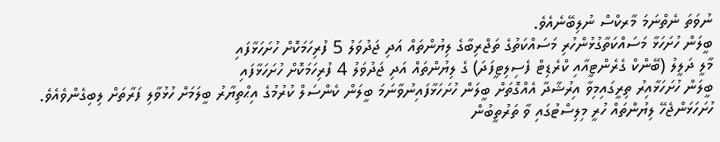ނުވަތަ ނެތްނަމަ މާރކްސް ނުލިބޭނެއެވެ.
ބީލަން ހުށަހަޅާ މަސައްކަތާގުޅުންހުރި މަސައްކަތުގެ ތަޖްރިބާގެ ލިޔުންތައް އަދި ޖަދުވަލު 5 ފުރިހަމަކޮށް ހުށަހަޅާފައި
މާލީ ދަލީލު (ބޭންކް ގެރެންޓީއާއި ކްރެޑިޓް ފެސިލިޓީފަދަ) ގެ ލިޔުންތައް އަދި ޖަދުވަލު 4 ފުރިހަމަކޮށް ހުށަހަޅާފައި
ބީލަން ހުށަހަޅާއިރު ތިރީގައިމިވާ އިރުޝާދާ އެއްގޮތަށް ބީލަން ހުށަހަޅާފައިނުވާނަމަ ބީލަން ކެންސަލް ކުރުމުގެ އިޙްތިޔާރު ބީލަމަށް ހުޅުވާލި ފަރާތަށް ލިބިގެންވެއެވެ.
ހުށަހަޅަންޖެހޭ ލިޔުންތައް ހުރީ މިލިސްޓުގައި ވާ ތަރުތީބުން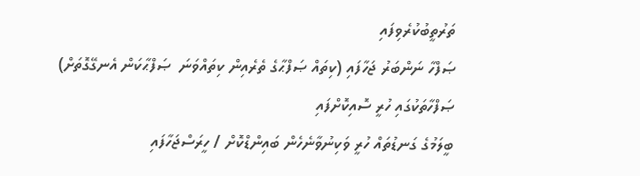ތަރުތީބުކުރެވިފައި
ޞަފްހާ ނަންބަރު ޖަހާފައި (ކިތައް ޞަފްޙާގެ ތެރެއިން ކިތައްވަނަ  ޞަފްޙާކަން އެނގޭގޮތަށް)
ޞަފްހާތަކުގައި ހުރީ ސޮއިކޮށްފައި
ބީލަމުގެ ގަނޑުތައް ހުރީ ވަކިނުވާނެހެން ބައިންޑްކޮށް / ހީރަސްޖަހާފައި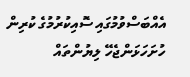އެއްބަސްވުމުގައި ސޮއިކުރުމުގެ ކުރިން ހުށަހަޅަންޖެހޭ ލިޔުންތައް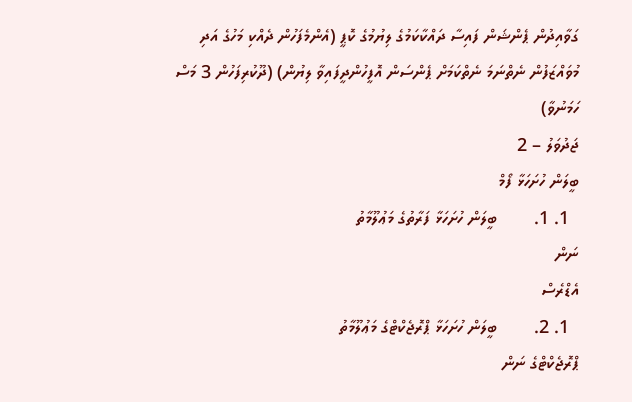ގަވާއިދުން ޕެންޝަން ފައިސާ ދައްކާކަމުގެ ލިޔުމުގެ ކޮޕީ (އެންމެފަހުން ދެއްކި މަހުގެ އަދި މުވައްޒަފުން ނެތްނަމަ ނެތްކަމަށް ޕެންސަން އޮފީހުންދީފައިވާ ލިޔުން) (ދޫކުރިފަހުން 3 މަސް ހަމަނުވާ)
ޖަދުވަލު – 2
ބީލަން ހުށަހަޅާ ފޯމް
  1. 1.        ބީލަން ހުށަހަޅާ ފަރާތުގެ މަޢުލޫމާތު
ނަން
އެޑްރެސް
  1. 2.        ބީލަން ހުށަހަޅާ ޕްރޮޖެކްޓްގެ މަޢުލޫމާތު
ޕްރޮޖެކްޓްގެ ނަން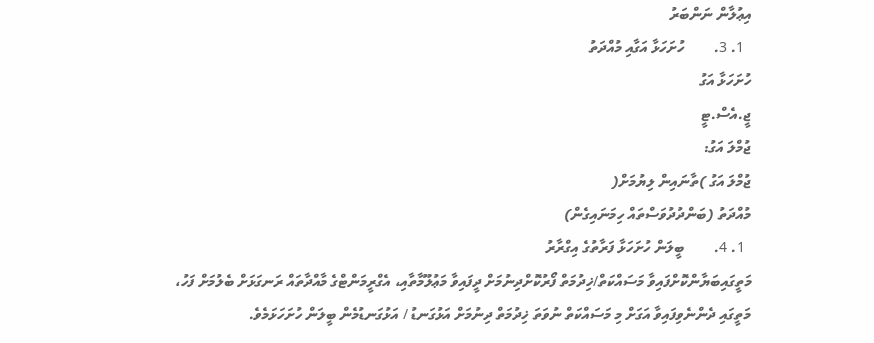އިޢުލާން ނަންބަރު
  1. 3.        ހުށަހަޅާ އަގާއި މުއްދަތު
ހުށަހަޅާ އަގު
ޖީ.އެސް.ޓީ
ޖުމްލަ އަގު:
ޖުމްލަ އަގު )ތާނައިން ލިޔުމަށް(
މުއްދަތު (ބަންދުދުވަސްތައް ހިމަނައިގެން)
  1. 4.        ބީލަން ހުށަހަޅާ ފަރާތުގެ އިގްރާރު
މަތީގައިބަޔާންކޮށްފައިވާ މަސައްކަތް/ޚިދުމަތް ފޯރުކޮށްދިނުމަށް ދީފައިވާ މަޢުލޫމާތާއި، އެގްރީމަންޓްގެ މާއްދާތައް ރަނގަޅަށް ބެލުމަށް ފަހު، މަތީގައި ދެންނެވިފައިވާ އަގަށް މި މަސައްކަތް ނުވަތަ ޚިދުމަތް ދިނުމަށް އަޅުގަނޑު / އަޅުގަނޑުމެން ބީލަން ހުށަހަޅަމެވެ.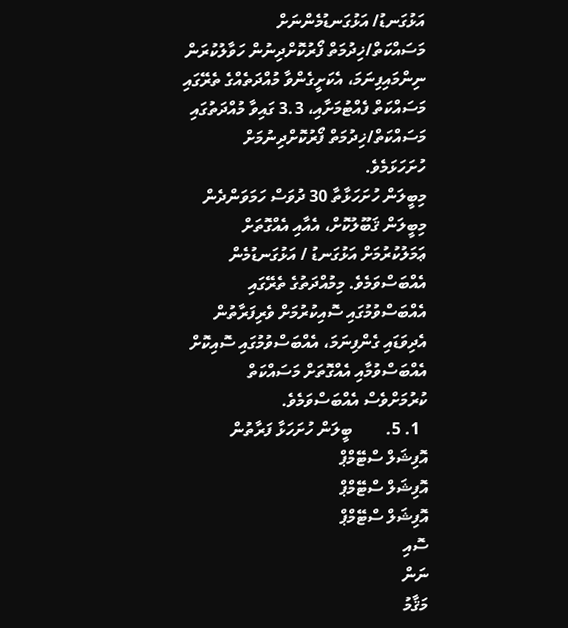އަޅުގަނޑު/ އަޅުގަނޑުމެންނަށް މަސައްކަތް/ޚިދުމަތް ފޯރުކޮށްދިނުން ހަވާލުކުރަން ނިންމައިފިނަމަ، އެކަށީގެންވާ މުއްދަތެއްގެ ތެރޭގައި މަސައްކަތް ފެއްޓުމަށާއި، 3.3 ގައިވާ މުއްދަތުގައި މަސައްކަތް/ޚިދުމަތް ފޯރުކޮށްދިނުމަށް ހުށަހަޅަމެވެ.
މިބީލަން ހުށަހަޅާތާ 30 ދުވަސް ހަމަވަންދެން މިބީލަން ޤަބޫލުކޮށް، އެއާއި އެއްގޮތަށް ޢަމަލުކުރުމަށް އަޅުގަނޑު / އަޅުގަނޑުމެން އެއްބަސްވަމެވެ. މިމުއްދަތުގެ ތެރޭގައި އެއްބަސްވުމުގައި ސޮއިކުރުމަށް ވެރިފަރާތުން އެދިވަޑައި ގެންފިނަމަ، އެއްބަސްވުމުގައި ސޮއިކޮށް އެއްބަސްވުމާއި އެއްގޮތަށް މަސައްކަތް ކުރުމަށްވެސް އެއްބަސްވަމެވެ.
  1. 5.        ބީލަން ހުށަހަޅާ ފަރާތުން
އޮފިޝަލް ސްޓޭމްޕް
އޮފިޝަލް ސްޓޭމްޕް
އޮފިޝަލް ސްޓޭމްޕް
ސޮއި
ނަން
މަޤާމު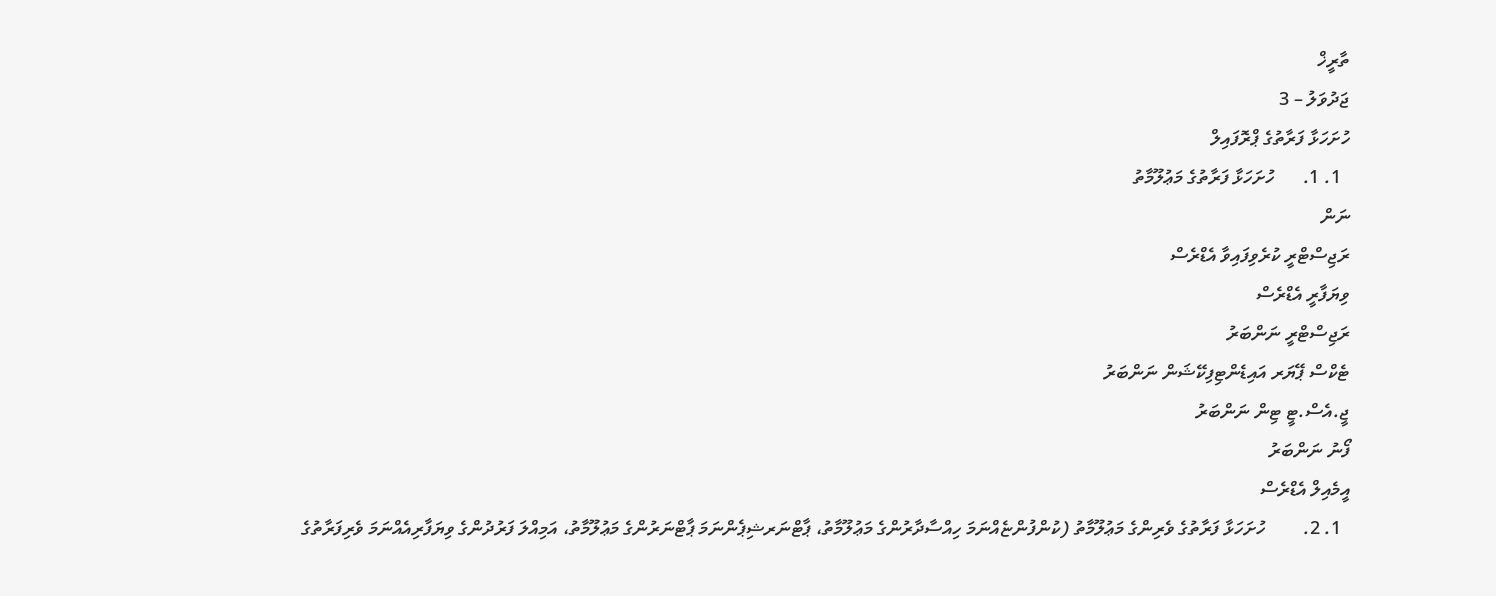ތާރީޚް
ޖަދުވަލު – 3
ހުށަހަޅާ ފަރާތުގެ ޕްރޮފައިލް
  1. 1.      ހުށަހަޅާ ފަރާތުގެ މަޢުލޫމާތު
ނަން
ރަޖިސްޓްރީ ކުރެވިފައިވާ އެޑްރެސް
ވިޔަފާރީ އެޑްރެސް
ރަޖިސްޓްރީ ނަންބަރު
ޓެކްސް ޕޭޔަރ އައިޑެންޓިފިކޭޝަން ނަންބަރު
ޖީ.އެސް.ޓީ ޓިން ނަންބަރު
ފޯނު ނަންބަރު
އީމެއިލް އެޑްރެސް
  1. 2.        ހުށަހަޅާ ފަރާތުގެ ވެރިންގެ މަޢުލޫމާތު (ކުންފުންޏެއްނަމަ ހިއްސާދާރުންގެ މަޢުލޫމާތު، ޕާޓްނަރޝިޕެންނަމަ ޕާޓްނަރުންގެ މަޢުލޫމާތު، އަމިއްލަ ފަރުދުންގެ ވިޔަފާރިއެއްނަމަ ވެރިފަރާތުގެ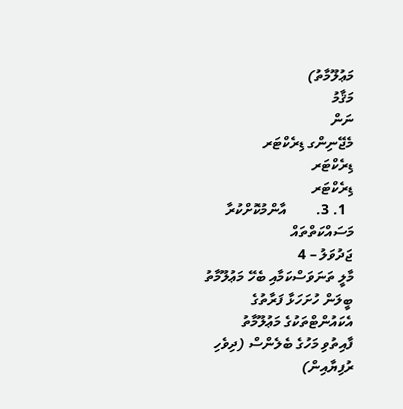މަޢުލޫމާތު)
މަޤާމު
ނަން
މެޖޭނިންގ ޑިރެކްޓަރ
ޑިރެކްޓަރ
ޑިރެކްޓަރ
  1. 3.        އާންމުކޮށްކުރާ މަސައްކަތްތައް
ޖަދުވަލު – 4
މާލީ ތަނަވަސްކަމާއި ބެހޭ މަޢުލޫމާތު
ބީލަން ހުށަހަޅާ ފަރާތުގެ އެކައުންޓްތަކުގެ މަޢުލޫމާތު
ފާއިތުވި މަހުގެ ބެލެންސް (ދިވެހި ރުފިޔާއިން)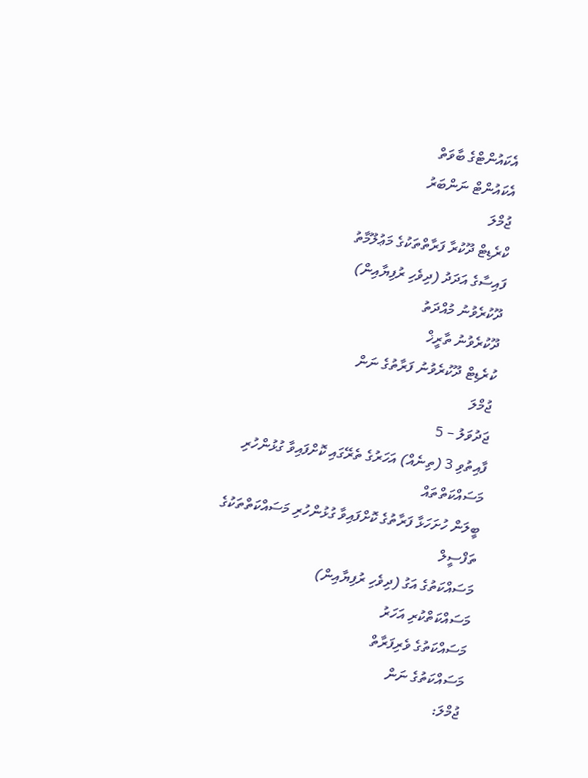އެކައުންޓްގެ ބާވަތް
އެކައުންޓް ނަންބަރު
ޖުމްލަ
ކްރެޑިޓް ދޫކުރާ ފަރާތްތަކުގެ މަޢުލޫމާތު
ފައިސާގެ އަދަދު (ދިވެހި ރުފިޔާއިން)
ދޫކުރެވުނު މުއްދަތު
ދޫކުރެވުނު ތާރީޚް
ކުރެޑިޓް ދޫކުރެވުނު ފަރާތުގެ ނަން
ޖުމްލަ
ޖަދުވަލު – 5
ފާއިތުވި 3 (ތިނެއް) އަހަރުގެ ތެރޭގައި ކޮށްފައިވާ ގުޅުންހުރި މަސައްކަތްތައް
ބީލަން ހުށަހަޅާ ފަރާތުގެ ކޮށްފައިވާ ގުޅުންހުރި މަސައްކަތްތަކުގެ ތަފްސީލް
މަސައްކަތުގެ އަގު (ދިވެހި ރުފިޔާއިން)
މަސައްކަތްކުރި އަހަރު
މަސައްކަތުގެ ވެރިފަރާތް
މަސައްކަތުގެ ނަން
ޖުމްލަ: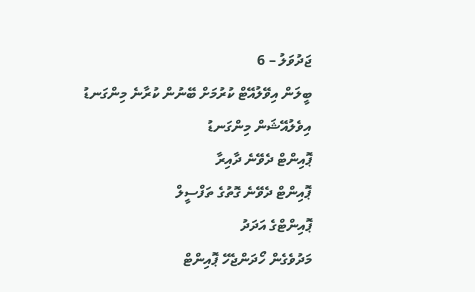ޖަދުވަލު – 6
ބީލަން އިވޭލުއޭޓް ކުރުމަށް ބޭނުން ކުރާނެ މިންގަނޑު
އިވެލުއޭޝަން މިންގަނޑު
ޕޮއިންޓް ދެވޭނެ ދާއިރާ
ޕޮއިންޓް ދެވޭނެ ގޮތުގެ ތަފްސީލް
ޕޮއިންޓްގެ އަދަދު
މަދުވެގެން ހޯދަންޖެހޭ ޕޮއިންޓް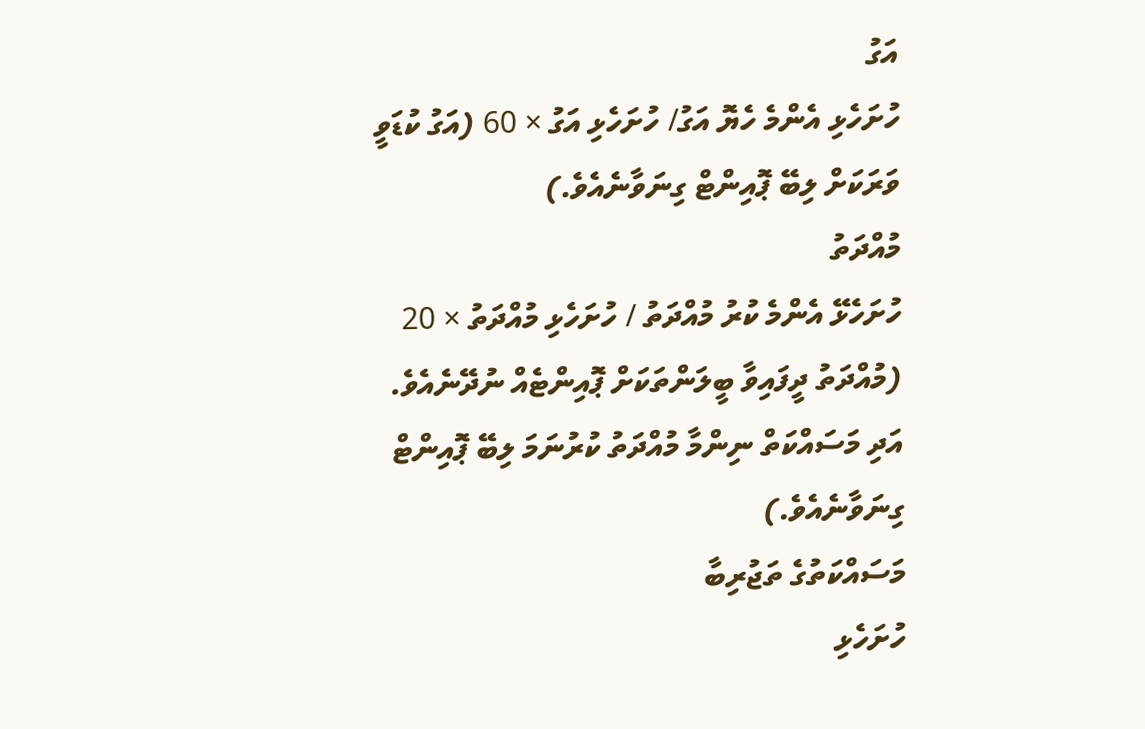އަގު
ހުށަހެޅި އެންމެ ހެޔޮ އަގު/ ހުށަހެޅި އަގު × 60 (އަގު ކުޑަވީ ވަރަކަށް ލިބޭ ޕޮއިންޓް ގިނަވާނެއެވެ.)
މުއްދަތު
ހުށަހެޅޭ އެންމެ ކުރު މުއްދަތު / ހުށަހެޅި މުއްދަތު × 20 (މުއްދަތު ދީފައިވާ ބީލަންތަކަށް ޕޮއިންޓެއް ނުދޭނެއެވެ. އަދި މަސައްކަތް ނިންމާ މުއްދަތު ކުރުނަމަ ލިބޭ ޕޮއިންޓް ގިނަވާނެއެވެ.)
މަސައްކަތުގެ ތަޖުރިބާ
ހުށަހެޅި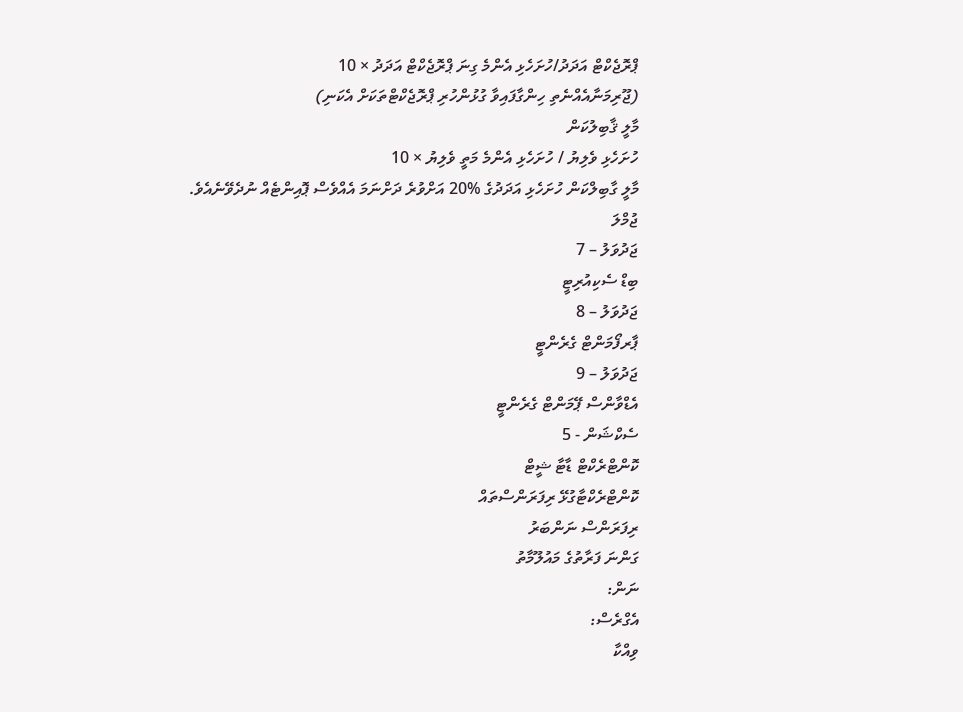ޕްރޮޖެކްޓް އަދަދު/ހުށަހެޅި އެންމެ ގިނަ ޕްރޮޖެކްޓް އަދަދު × 10
(ޖޫރިމަނާއެއްނެތި ހިންގާފައިވާ ގުޅުންހުރި ޕްރޮޖެކްޓްތަކަށް އެކަނި)
މާލީ ޤާބިލުކަން
ހުށަހެޅި ވެލިޔު / ހުށަހެޅި އެންމެ މަތީ ވެލިޔު × 10
މާލީ ގާބިލްކަން ހުށަހެޅި އަދަދުގެ %20 އަށްވުރެ ދަށްނަމަ އެއްވެސް ޕޮއިންޓެއް ނުދެވޭނެއެވެ.
ޖުމްލަ
ޖަދުވަލު – 7
ބިޑް ސެކިއުރިޓީ
ޖަދުވަލު – 8
ޕާރފޯމަންޓް ގެރެންޓީ
ޖަދުވަލު – 9
އެޑްވާންސް ޕޭމަންޓް ގެރެންޓީ
ސެކްޝަން - 5
ކޮންޓްރެކްޓް ޑާޓާ ޝީޓް
ކޮންޓްރެކްޓާގުޅޭ ރިފަރަންސްތައް
ރިފަރަންސް ނަންބަރު
ގަންނަ ފަރާތުގެ މައުލޫމާތު
ނަން:
އެގްރެސް:
ވިއްކާ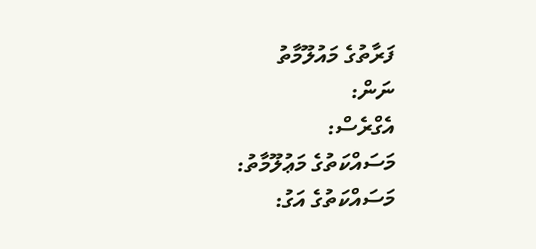ފަރާތުގެ މައުލޫމާތު
ނަން:
އެގްރެސް:
މަސައްކަތުގެ މަޢުލޫމާތު:
މަސައްކަތުގެ އަގު: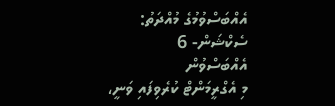އެއްބަސްވުމުގެ މުއްދަތު:
ސެކްޝަން- 6
އެއްބަސްވުން
މި އެގްރީމަންޓް ކުރެވިފައި ވަނީ،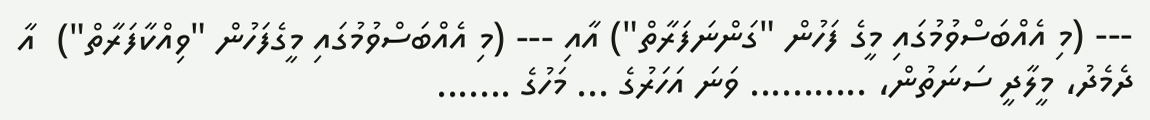--- (މި އެއްބަސްވުމުގައި މީގެ ފަހުން "ގަންނަފަރާތް") އާއި --- (މި އެއްބަސްވުމުގައި މީގެފަހުން "ވިއްކާފަރާތް")  އާ ދެމެދު، މީލާދީ ސަނަތުން، ........... ވަނަ އަހަރުގެ ... މަހުގެ .......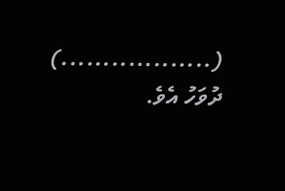(..................) ދުވަހު އެވެ.